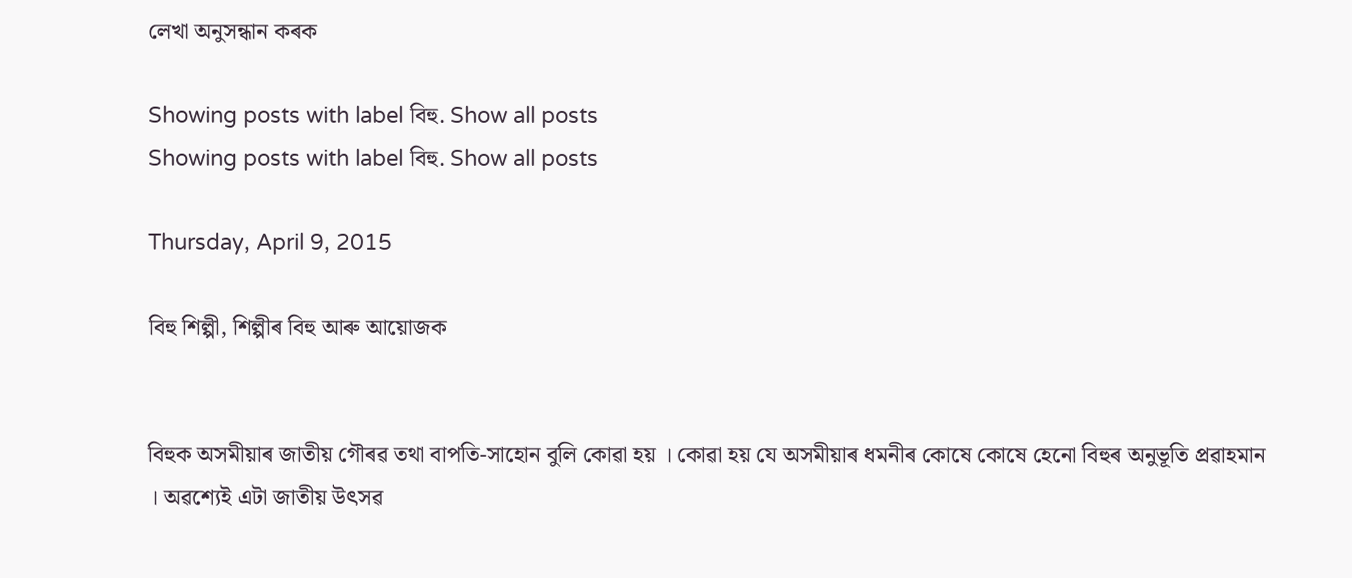লেখা অনুসন্ধান কৰক

Showing posts with label বিহু. Show all posts
Showing posts with label বিহু. Show all posts

Thursday, April 9, 2015

বিহু শিল্পী, শিল্পীৰ বিহু আৰু আয়োজক


বিহুক অসমীয়াৰ জাতীয় গৌৰ‌ৱ তথা বাপতি-সাহোন বুলি কো‌ৱা হয় । কো‌ৱা হয় যে অসমীয়াৰ ধমনীৰ কোষে কোষে হেনো বিহুৰ অনুভূতি প্ৰ‌ৱাহমান । অ‌ৱশ্যেই এটা জাতীয় উৎস‌ৱ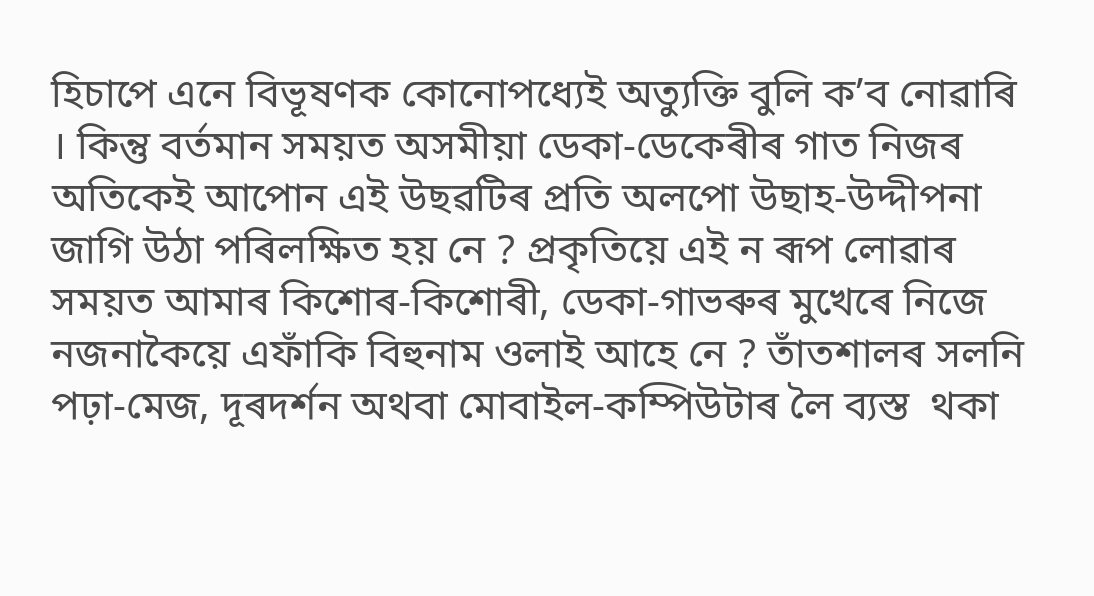হিচাপে এনে বিভূষণক কোনোপধ্যেই অত্যুক্তি বুলি ক’ব নো‌ৱাৰি । কিন্তু বৰ্তমান সময়ত অসমীয়া ডেকা-ডেকেৰীৰ গাত নিজৰ অতিকেই আপোন এই উছ‌ৱটিৰ প্ৰতি অলপো উছাহ-উদ্দীপনা জাগি উঠা পৰিলক্ষিত হয় নে ? প্ৰকৃতিয়ে এই ন ৰূপ লো‌ৱাৰ সময়ত আমাৰ কিশোৰ-কিশোৰী, ডেকা-গাভৰুৰ মুখেৰে নিজে নজনাকৈয়ে এফাঁকি বিহুনাম ওলাই আহে নে ? তাঁতশালৰ সলনি পঢ়া-মেজ, দূৰদৰ্শন অথবা মোবাইল-কম্পিউটাৰ লৈ ব্যস্ত  থকা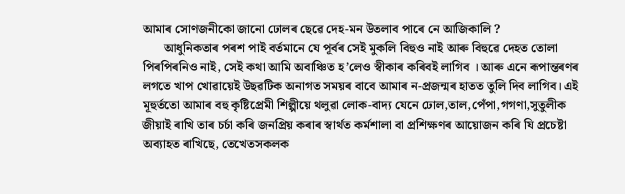আমাৰ সোণজনীকো জানো ঢোলৰ ছে‌ৱে দেহ-মন উতলাব পাৰে নে আজিকালি ?
       আধুনিকতাৰ পৰশ পাই বৰ্তমানে যে পূৰ্বৰ সেই মুকলি বিহুও নাই আৰু বিহু‌ৱে দেহত তোলা পিৰপিৰনিও নাই, সেই কথা আমি অবাঞ্চিত হ’লেও স্বীকাৰ কৰিবই লাগিব । আৰু এনে ৰূপান্তৰণৰ লগতে খাপ খো‌ৱায়েই উছ‌ৱটিক অনাগত সময়ৰ বাবে আমাৰ ন-প্ৰজন্মৰ হাতত তুলি দিব লাগিব। এই মূহুৰ্ততো আমাৰ বহু কৃষ্টিপ্ৰেমী শিল্পীয়ে থলু‌ৱা লোক-বাদ্য যেনে ঢোল,তাল,পেঁপা,গগণা,সুতুলীক জীয়াই ৰাখি তাৰ চৰ্চা কৰি জনপ্ৰিয় কৰাৰ স্বাৰ্থত কৰ্মশালা বা প্ৰশিক্ষণৰ আয়োজন কৰি যি প্ৰচেষ্টা অব্যাহত ৰাখিছে, তেখেতসকলক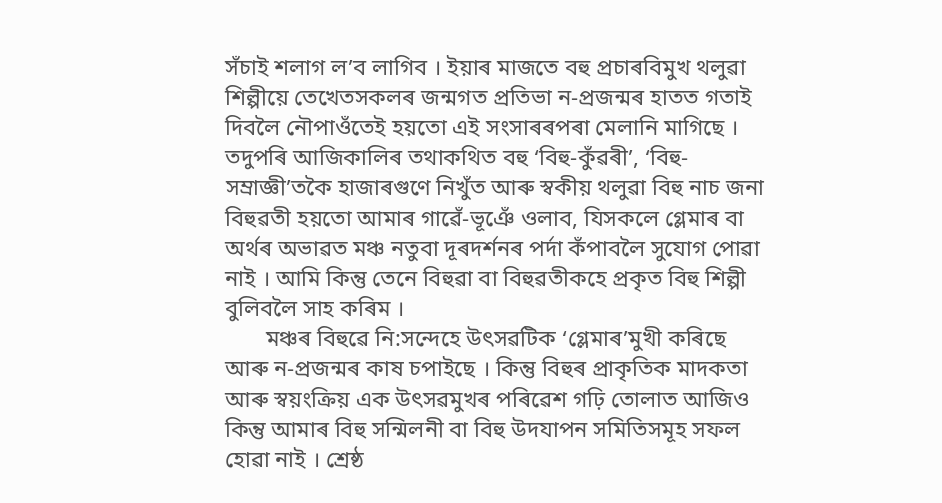সঁচাই শলাগ ল’ব লাগিব । ইয়াৰ মাজতে বহু প্ৰচাৰবিমুখ থলু‌ৱা শিল্পীয়ে তেখেতসকলৰ জন্মগত প্ৰতিভা ন-প্ৰজন্মৰ হাতত গতাই দিবলৈ নৌপাওঁতেই হয়তো এই সংসাৰৰপৰা মেলানি মাগিছে । তদুপৰি আজিকালিৰ তথাকথিত বহু ‘বিহু-কুঁৱৰী’, ‘বিহু-সম্ৰাজ্ঞী’তকৈ হাজাৰগুণে নিখুঁত আৰু স্বকীয় থলু‌ৱা বিহু নাচ জনা বিহু‌ৱতী হয়তো আমাৰ গা‌ৱেঁ-ভূঞেঁ ওলাব, যিসকলে গ্লেমাৰ বা অৰ্থৰ অভা‌ৱত মঞ্চ নতুবা দূৰদৰ্শনৰ পৰ্দা কঁপাবলৈ সুযোগ পো‌ৱা নাই । আমি কিন্তু তেনে বিহু‌ৱা বা বিহু‌ৱতীকহে প্ৰকৃত বিহু শিল্পী বুলিবলৈ সাহ কৰিম ।
       মঞ্চৰ বিহু‌ৱে নি:সন্দেহে উৎস‌ৱটিক ‘গ্লেমাৰ’মুখী কৰিছে আৰু ন-প্ৰজন্মৰ কাষ চপাইছে । কিন্তু বিহুৰ প্ৰাকৃতিক মাদকতা আৰু স্বয়ংক্ৰিয় এক উৎস‌ৱমুখৰ পৰি‌ৱেশ গঢ়ি তোলাত আজিও কিন্তু আমাৰ বিহু সন্মিলনী বা বিহু উদযাপন সমিতিসমূহ সফল হো‌ৱা নাই । শ্ৰেষ্ঠ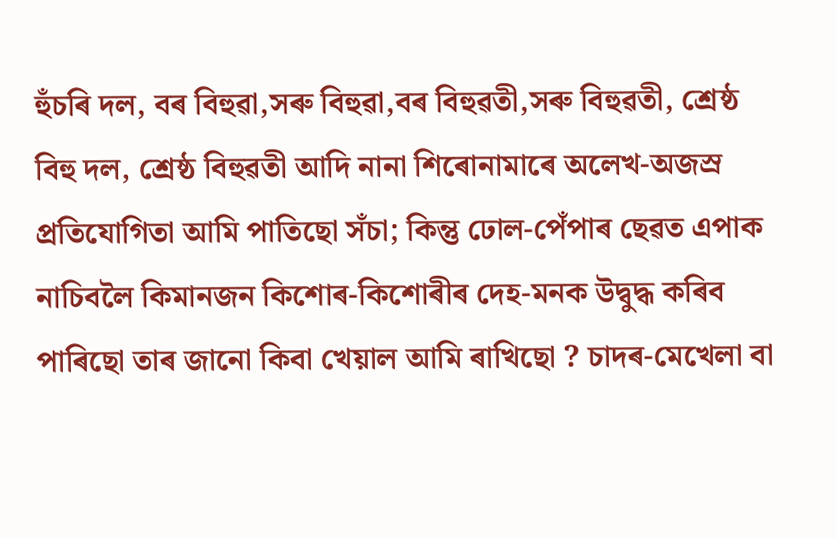হুঁচৰি দল, বৰ বিহু‌ৱা,সৰু বিহু‌ৱা,বৰ বিহু‌ৱতী,সৰু বিহু‌ৱতী, শ্ৰেষ্ঠ বিহু দল, শ্ৰেষ্ঠ বিহু‌ৱতী আদি নানা শিৰোনামাৰে অলেখ-অজস্ৰ প্ৰতিযোগিতা আমি পাতিছো সঁচা; কিন্তু ঢোল-পেঁপাৰ ছে‌ৱত এপাক নাচিবলৈ কিমানজন কিশোৰ-কিশোৰীৰ দেহ-মনক উদ্বুদ্ধ কৰিব পাৰিছো তাৰ জানো কিবা খেয়াল আমি ৰাখিছো ? চাদৰ-মেখেলা বা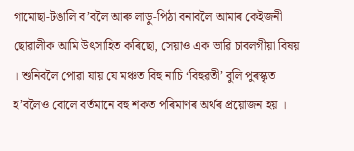গামোছা-টঙালি ব’বলৈ আৰু লাড়ু-পিঠা বনাবলৈ আমাৰ কেইজনী ছো‌ৱালীক আমি উৎসাহিত কৰিছো, সেয়াও এক ভা‌ৱি চাবলগীয়া বিষয় । শুনিবলৈ পো‌ৱা যায় যে মঞ্চত বিহু নাচি ‘বিহু‌ৱতী’ বুলি পুৰস্কৃত হ’বলৈও বোলে বৰ্তমানে বহু শকত পৰিমাণৰ অৰ্থৰ প্ৰয়োজন হয় ।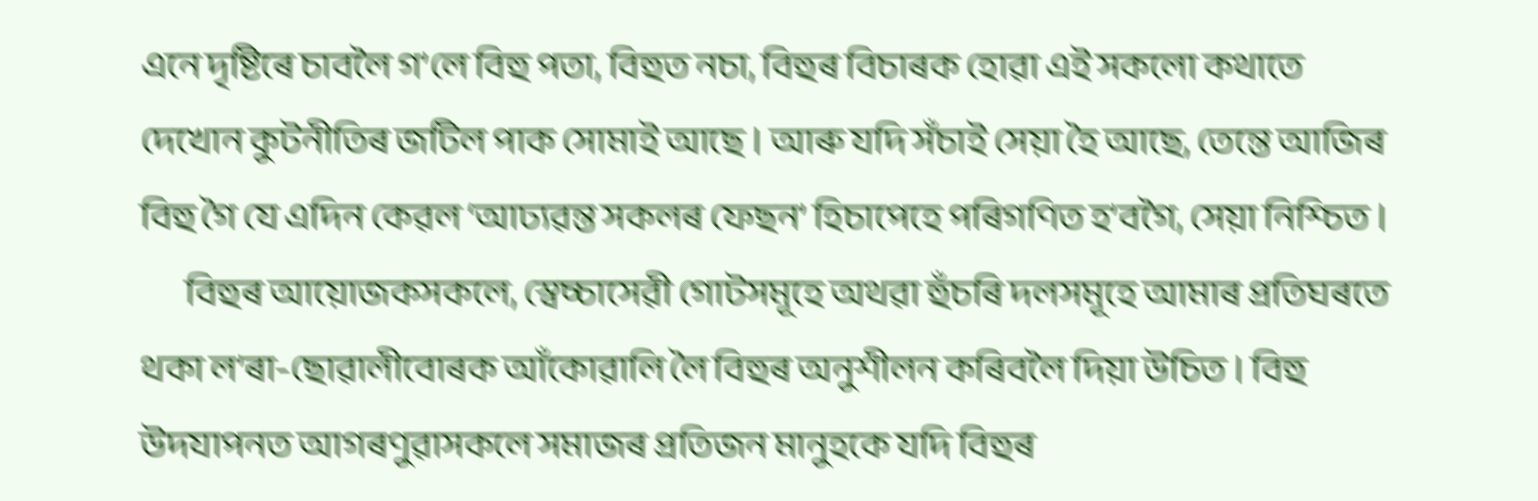এনে দৃষ্টিৰে চাবলৈ গ’লে বিহু পতা, বিহুত নচা, বিহুৰ বিচাৰক হো‌ৱা এই সকলো কথাতে দেখোন কুটনীতিৰ জটিল পাক সোমাই আছে । আৰু যদি সঁচাই সেয়া হৈ আছে, তেন্তে আজিৰ বিহু গৈ যে এদিন কে‌ৱল ‘আঢ্য‌ৱন্ত সকলৰ ফেছন’ হিচাপেহে পৰিগণিত হ’বগৈ, সেয়া নিশ্চিত ।
       বিহুৰ আয়োজকসকলে, স্বেচ্চাসে‌ৱী গোটসমূহে অথ‌ৱা হুঁচৰি দলসমূহে আমাৰ প্ৰতিঘৰতে থকা ল’ৰা-ছো‌ৱালীবোৰক আঁকো‌ৱালি লৈ বিহুৰ অনুশীলন কৰিবলৈ দিয়া উচিত । বিহু উদযাপনত আগৰণু‌ৱাসকলে সমাজৰ প্ৰতিজন মানুহকে যদি বিহুৰ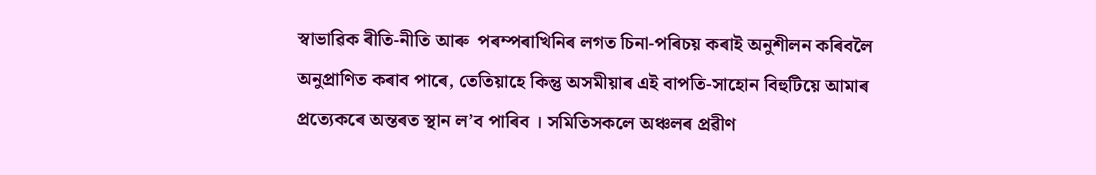স্বাভা‌ৱিক ৰীতি-নীতি আৰু  পৰম্পৰাখিনিৰ লগত চিনা-পৰিচয় কৰাই অনুশীলন কৰিবলৈ অনুপ্ৰাণিত কৰাব পাৰে, তেতিয়াহে কিন্তু অসমীয়াৰ এই বাপতি-সাহোন বিহুটিয়ে আমাৰ প্ৰত্যেকৰে অন্তৰত স্থান ল’ব পাৰিব । সমিতিসকলে অঞ্চলৰ প্ৰ‌ৱীণ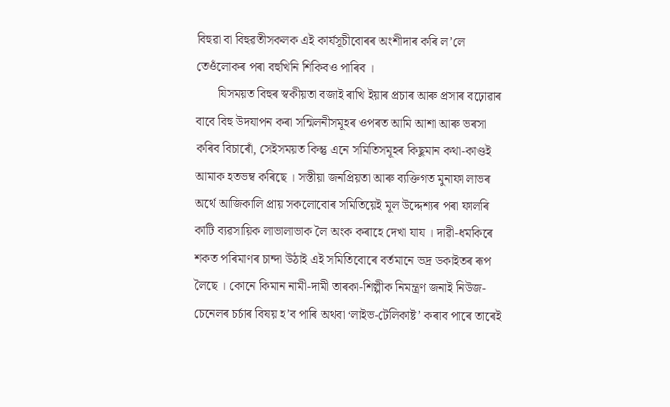বিহু‌ৱা বা বিহু‌ৱতীসকলক এই কাৰ্যসূচীবোৰৰ অংশীদাৰ কৰি ল’লে তেওঁলোকৰ পৰা বহুখিনি শিকিবও পাৰিব ।
       যিসময়ত বিহুৰ স্বকীয়তা বজাই ৰাখি ইয়াৰ প্ৰচাৰ আৰু প্ৰসাৰ বঢ়ো‌ৱাৰ বাবে বিহু উদযাপন কৰা সন্মিলনীসমূহৰ ওপৰত আমি আশা আৰু ভৰসা কৰিব বিচাৰোঁ, সেইসময়ত কিন্তু এনে সমিতিসমূহৰ কিছুমান কথা-কাণ্ডই আমাক হতভম্ব কৰিছে । সস্তীয়া জনপ্ৰিয়তা আৰু ব্যক্তিগত মুনাফা লাভৰ অৰ্থে আজিকালি প্ৰায় সকলোবোৰ সমিতিয়েই মূল উদ্দেশ্যৰ পৰা ফালৰি কাটি ব্য‌ৱসায়িক লাভালাভাক লৈ অংক কৰাহে দেখা যায । দা‌ৱী-ধমকিৰে শকত পৰিমাণৰ চান্দা উঠাই এই সমিতিবোৰে বৰ্তমানে ভদ্ৰ ডকাইতৰ ৰূপ লৈছে । কোনে কিমান নামী-দামী তাৰকা-শিল্পীক নিমন্ত্ৰণ জনাই নিউজ-চেনেলৰ চৰ্চাৰ বিষয় হ’ব পাৰি অথবা ‘লাইভ-টেলিকাষ্ট’ কৰাব পাৰে তাৰেই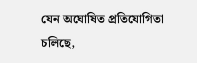যেন অঘোষিত প্ৰতিযোগিতা চলিছে,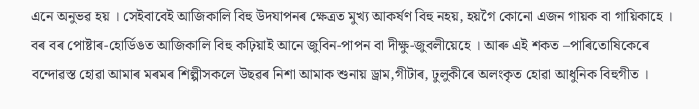এনে অনুভ‌ৱ হয় । সেইবাবেই আজিকালি বিহু উদযাপনৰ ক্ষেত্ৰত মুখ্য আকৰ্ষণ বিহু নহয়, হয়গৈ কোনো এজন গায়ক বা গায়িকাহে । বৰ বৰ পোষ্টাৰ-হোৰ্ডিঙত আজিকালি বিহু কঢ়িয়াই আনে জুবিন-পাপন বা দীক্ষু-জুবলীয়েহে । আৰু এই শকত –পাৰিতোষিকেৰে বন্দো‌ৱস্ত হো‌ৱা আমাৰ মৰমৰ শিল্পীসকলে উছ‌ৱৰ নিশা আমাক শুনায় ড্ৰাম,গীটাৰ, ঢুলুকীৰে অলংকৃত হো‌ৱা আধুনিক বিহুগীত ।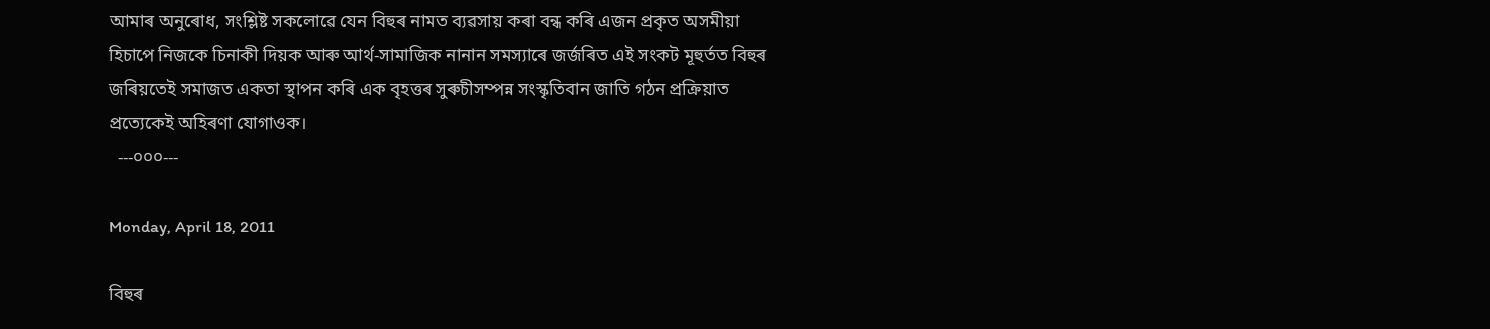আমাৰ অনুৰোধ, সংশ্লিষ্ট সকলো‌ৱে যেন বিহুৰ নামত ব্য‌ৱসায় কৰা বন্ধ কৰি এজন প্ৰকৃত অসমীয়া হিচাপে নিজকে চিনাকী দিয়ক আৰু আৰ্থ-সামাজিক নানান সমস্যাৰে জৰ্জৰিত এই সংকট মূহুৰ্তত বিহুৰ জৰিয়তেই সমাজত একতা স্থাপন কৰি এক বৃহত্তৰ সুৰুচীসম্পন্ন সংস্কৃতি‌বান জাতি গঠন প্ৰক্ৰিয়াত প্ৰত্যেকেই অহিৰণা যোগাওক।
  ---০০০---

Monday, April 18, 2011

বিহুৰ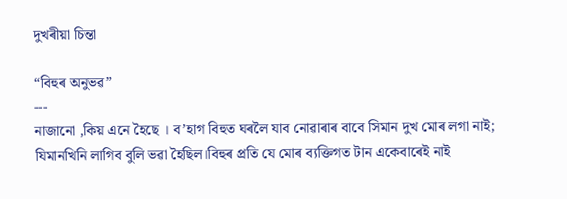দুখৰীয়া চিন্তা

“বিহুৰ অনুভ‌ৱ”
---
নাজানো ,কিয় এনে হৈছে । ব’হাগ বিহুত ঘৰলৈ যাব নো‌ৱাৰাৰ বাবে সিমান দুখ মোৰ লগা নাই; যিমানখিনি লাগিব বুলি ভ‌ৱা হৈছিল।বিহুৰ প্ৰতি যে মোৰ ব্যক্তিগত টান একেবাৰেই নাই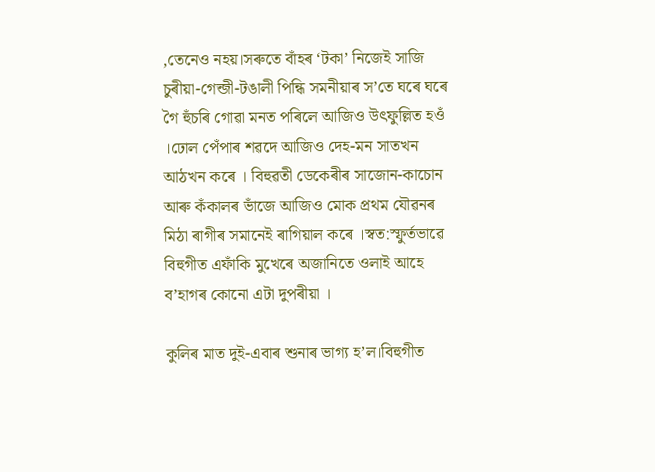,তেনেও নহয়।সৰুতে বাঁহৰ ‘টকা’ নিজেই সাজি চুৰীয়া-গেন্জী-টঙালী পিন্ধি সমনীয়াৰ স’তে ঘৰে ঘৰে গৈ হুঁচৰি গো‌ৱা মনত পৰিলে আজিও উৎফুল্লিত হওঁ ।ঢোল পেঁপাৰ শ‌ৱদে আজিও দেহ-মন সাতখন আঠখন কৰে । বিহু‌ৱতী ডেকেৰীৰ সাজোন-কাচোন আৰু কঁকালৰ ভাঁজে আজিও মোক প্ৰথম যৌ‌ৱনৰ মিঠা ৰাগীৰ সমানেই ৰাগিয়াল কৰে ।স্বত:স্ফুৰ্তভা‌ৱে বিহুগীত এফাঁকি মুখেৰে অজানিতে ওলাই আহে ব’হাগৰ কোনো এটা দুপৰীয়া ।

কুলিৰ মাত দুই-এবাৰ শুনাৰ ভাগ্য হ’ল।বিহুগীত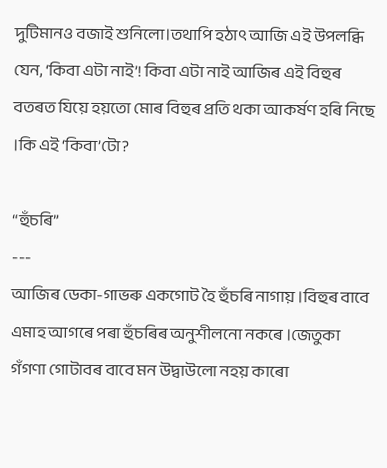দুটিমানও বজাই শুনিলো।তথাপি হঠাৎ আজি এই উপলব্ধি যেন, ‘কিবা এটা নাই’! কিবা এটা নাই আজিৰ এই বিহুৰ বতৰত যিয়ে হয়তো মোৰ বিহুৰ প্ৰতি থকা আকৰ্ষণ হৰি নিছে ।কি এই ‘কিবা’টো?

“হুঁচৰি”
---
আজিৰ ডেকা-গাভৰু একগোট হৈ হুঁচৰি নাগায় ।বিহুৰ বাবে এমাহ আগৰে পৰা হুঁচৰিৰ অনুশীলনো নকৰে ।জেতুকা গঁগণা গোটাবৰ বাবে মন উদ্বাউলো নহয় কাৰো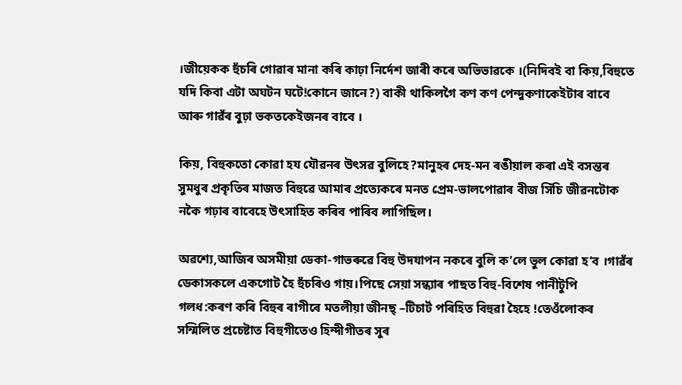।জীয়েকক হুঁচৰি গো‌ৱাৰ মানা কৰি কাঢ়া নিৰ্দেশ জাৰী কৰে অভিভা‌ৱকে ।(নিদিবই বা কিয়,বিহুতে যদি কিবা এটা অঘটন ঘটে!কোনে জানে?) বাকী থাকিলগৈ কণ কণ পেন্দুকণাকেইটাৰ বাবে আৰু গা‌ৱঁৰ বুঢ়া ভকতকেইজনৰ বাবে ।

কিয়, বিহুকতো কো‌ৱা হয যৌ‌ৱনৰ উৎস‌ৱ বুলিহে?মানুহৰ দেহ-মন ৰঙীয়াল কৰা এই বসন্তৰ সুমধুৰ প্ৰকৃতিৰ মাজত বিহু‌ৱে আমাৰ প্ৰত্যেকৰে মনত প্ৰেম-ভালপো‌ৱাৰ বীজ সিঁচি জী‌ৱনটোক নকৈ গঢ়াৰ বাবেহে উৎসাহিত কৰিব পাৰিব লাগিছিল।

অৱশ্যে,আজিৰ অসমীয়া ডেকা-গাভৰু‌ৱে বিহু উদযাপন নকৰে বুলি ক’লে ভুল কো‌ৱা হ’ব ।গা‌ৱঁৰ ডেকাসকলে একগোট হৈ হুঁচৰিও গায়।পিছে সেয়া সন্ধ্যাৰ পাছত বিহু-বিশেষ পানীটুপি গলধ:কৰণ কৰি বিহুৰ ৰাগীৰে মতলীয়া জীনছ্ –টিচাৰ্ট পৰিহিত বিহু‌ৱা হৈহে !তেওঁলোকৰ সন্মিলিত প্ৰচেষ্টাত বিহুগীতেও হিন্দীগীতৰ সুৰ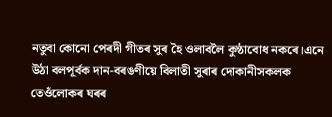নতুবা কোনো পেৰদী গীতৰ সুৰ হৈ ওলাবলৈ কুন্ঠাবোধ নকৰে।এনে উঠা বলপূৰ্বক দান-বৰঙণীয়ে বিলাতী সুৰাৰ দোকানীসকলক তেওঁলোকৰ ঘৰৰ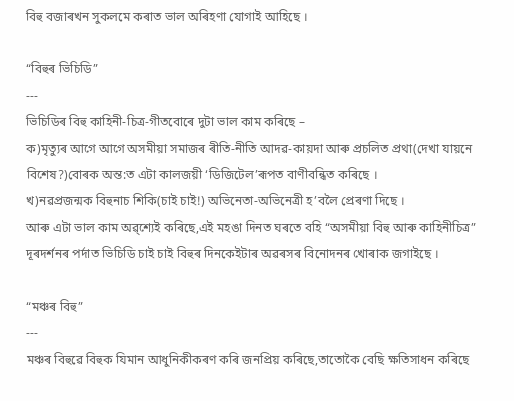বিহু বজাৰখন সুকলমে কৰাত ভাল অৰিহণা যোগাই আহিছে ।

“বিহুৰ ভিচিডি”
---
ভিচিডিৰ বিহু কাহিনী-চিত্ৰ-গীতবোৰে দুটা ভাল কাম কৰিছে –
ক)মৃত্যুৰ আগে আগে অসমীয়া সমাজৰ ৰীতি-নীতি আদ‌ৱ-কায়দা আৰু প্ৰচলিত প্ৰথা(দেখা যায়নে বিশেষ?)বোৰক অন্ত:ত এটা কালজয়ী ‘ডিজিটেল’ৰূপত বাণীবন্ধিত কৰিছে ।
খ)ন‌ৱপ্ৰজন্মক বিহুনাচ শিকি(চাই চাই!) অভিনেতা-অভিনেত্ৰী হ’বলৈ প্ৰেৰণা দিছে ‌।
আৰু এটা ভাল কাম অৱ্শ্যেই কৰিছে,এই মহঙা দিনত ঘৰতে বহি “অসমীয়া বিহু আৰু কাহিনীচিত্ৰ” দূৰদৰ্শনৰ পৰ্দাত ভিচিডি চাই চাই বিহুৰ দিনকেইটাৰ অৱৰসৰ বিনোদনৰ খোৰাক জগাইছে ।

“মঞ্চৰ বিহু”
---
মঞ্চৰ বিহু‌ৱে বিহুক যিমান আধুনিকীকৰণ কৰি জনপ্ৰিয় কৰিছে,তাতোকৈ বেছি ক্ষতিসাধন কৰিছে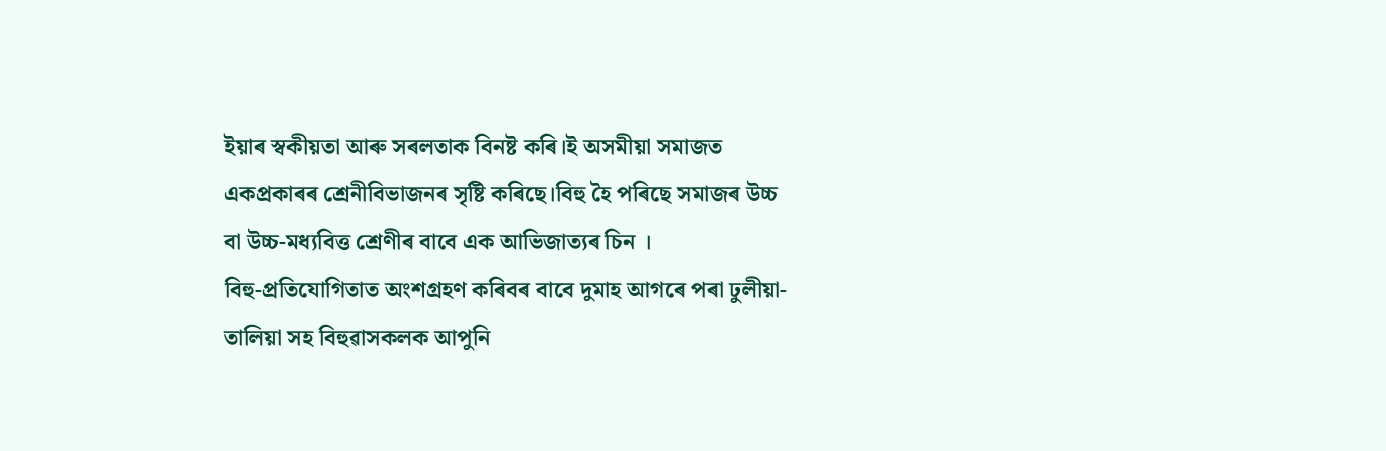ইয়াৰ স্বকীয়তা আৰু সৰলতাক বিনষ্ট কৰি।ই অসমীয়া সমাজত একপ্ৰকাৰৰ শ্ৰেনীবিভাজনৰ সৃষ্টি কৰিছে।বিহু হৈ পৰিছে সমাজৰ উচ্চ বা উচ্চ-মধ্যবিত্ত শ্ৰেণীৰ বাবে এক আভিজাত্যৰ চিন ।
বিহু-প্ৰতিযোগিতাত অংশগ্ৰহণ কৰিবৰ বাবে দুমাহ আগৰে পৰা ঢুলীয়া-তালিয়া সহ বিহু‌ৱাসকলক আপুনি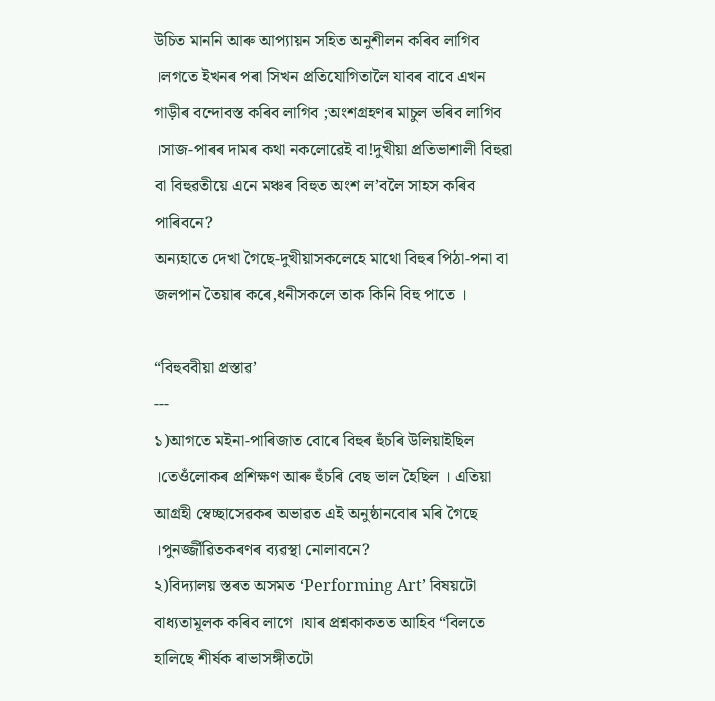উচিত মাননি আৰু আপ্যায়ন সহিত অনুশীলন কৰিব লাগিব ।লগতে ইখনৰ পৰা সিখন প্ৰতিযোগিতালৈ যাবৰ বাবে এখন গাড়ীৰ বন্দোবস্ত কৰিব লাগিব ;অংশগ্ৰহণৰ মাচুল ভৰিব লাগিব ।সাজ-পাৰৰ দামৰ কথা নকলো‌ৱেই বা!দুখীয়া প্ৰতিভাশালী বিহু‌ৱা বা বিহু‌ৱতীয়ে এনে মঞ্চৰ বিহুত অংশ ল’বলৈ সাহস কৰিব পাৰিবনে?
অন্যহাতে দেখা গৈছে-দুখীয়াসকলেহে মাথো বিহুৰ পিঠা-পনা বা জলপান তৈয়াৰ কৰে,ধনীসকলে তাক কিনি বিহু পাতে ।

“বিহুববীয়া প্ৰস্তা‌ৱ’
---
১)আগতে মইনা-পাৰিজাত বোৰে বিহুৰ হুঁচৰি উলিয়াইছিল ।তেওঁলোকৰ প্ৰশিক্ষণ আৰু হুঁচৰি বেছ ভাল হৈছিল । এতিয়া আগ্ৰহী স্বেচ্ছাসে‌ৱকৰ অভা‌ৱত এই অনুষ্ঠানবোৰ মৰি গৈছে ।পুনৰ্জ্জী‌ৱিতকৰণৰ ব্য‌ৱস্থা নোলাবনে?
২)বিদ্যালয় স্তৰত অসমত ‘Performing Art’ বিষয়টো বাধ্যতামূলক কৰিব লাগে ।যাৰ প্ৰশ্নকাকতত আহিব “বিলতে হালিছে শীৰ্ষক ৰাভাসঙ্গীতটো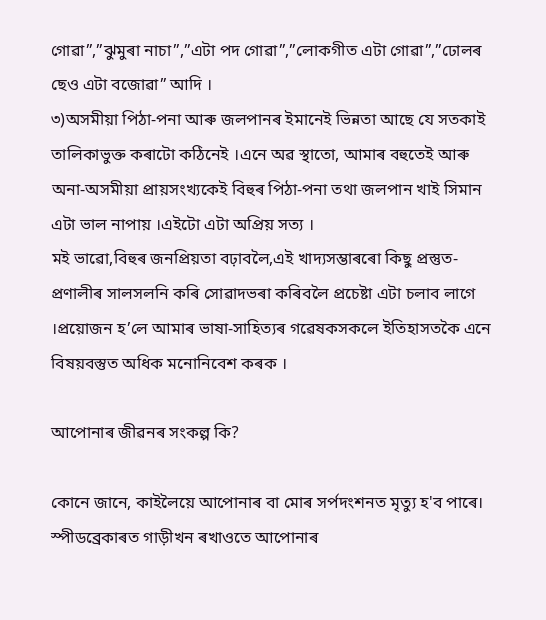গো‌ৱা”,”ঝুমুৰা নাচা”,”এটা পদ গো‌ৱা”,”লোকগীত এটা গো‌ৱা”,”ঢোলৰ ছেও এটা বজো‌ৱা” আদি ।
৩)অসমীয়া পিঠা-পনা আৰু জলপানৰ ইমানেই ভিন্নতা আছে যে সতকাই তালিকাভুক্ত কৰাটো কঠিনেই ।এনে অৱ স্থাতো, আমাৰ বহুতেই আৰু অনা-অসমীয়া প্ৰায়সংখ্যকেই বিহুৰ পিঠা-পনা তথা জলপান খাই সিমান এটা ভাল নাপায় ।এইটো এটা অপ্ৰিয় সত্য ।
মই ভা‌ৱো,বিহুৰ জনপ্ৰিয়তা বঢ়াবলৈ,এই খাদ্যসম্ভাৰৰো কিছু প্ৰস্তুত-প্ৰণালীৰ সালসলনি কৰি সো‌ৱাদভৰা কৰিবলৈ প্ৰচেষ্টা এটা চলাব লাগে ।প্ৰয়োজন হ’লে আমাৰ ভাষা-সাহিত্যৰ গ‌ৱেষকসকলে ইতিহাসতকৈ এনে বিষয়বস্তুত অধিক মনোনিবেশ কৰক ।

আপোনাৰ জী‌ৱনৰ সংকল্প কি?

কোনে জানে, কাইলৈয়ে আপোনাৰ বা মোৰ সৰ্পদংশনত মৃত্যু হ'ব পাৰে। স্পীডব্ৰেকাৰত গাড়ীখন ৰখাওতে আপোনাৰ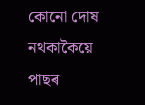কোনো দোষ নথকাকৈয়ে পাছৰ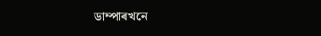ডাম্পাৰখনে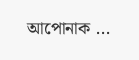আপোনাক ...